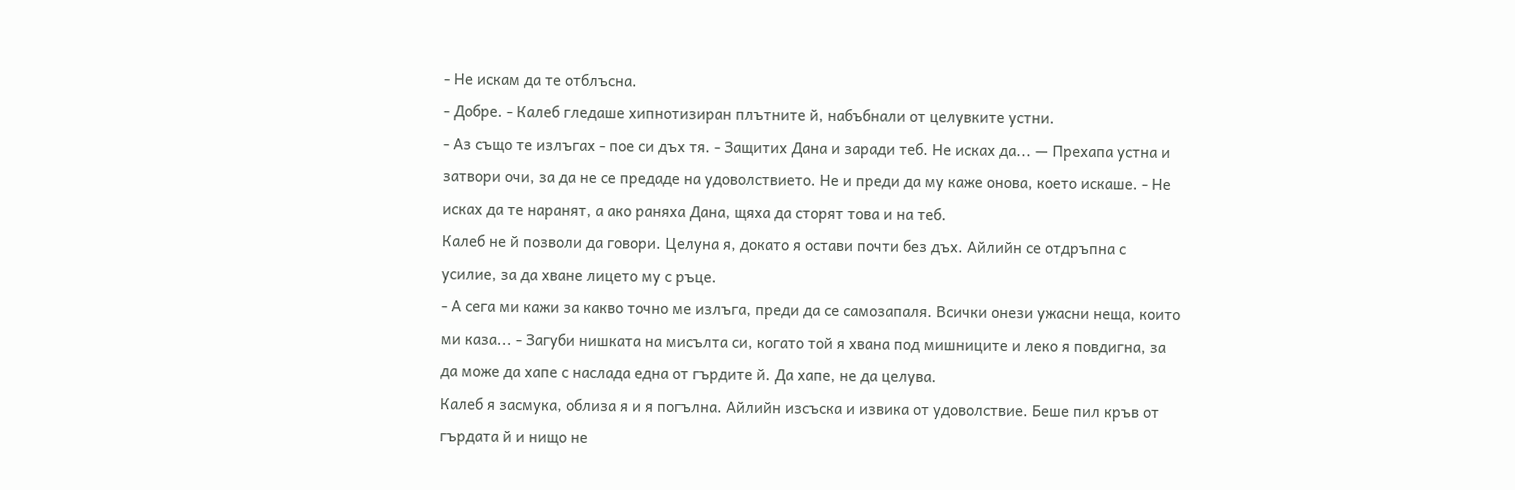- Не искам да те отблъсна.
- Добре. - Калеб гледаше хипнотизиран плътните й, набъбнали от целувките устни.
- Аз също те излъгах - пое си дъх тя. - Защитих Дана и заради теб. Не исках да... — Прехапа устна и затвори очи, за да не се предаде на удоволствието. Не и преди да му каже онова, което искаше. - Не исках да те наранят, а ако раняха Дана, щяха да сторят това и на теб.
Калеб не й позволи да говори. Целуна я, докато я остави почти без дъх. Айлийн се отдръпна с усилие, за да хване лицето му с ръце.
- А сега ми кажи за какво точно ме излъга, преди да се самозапаля. Всички онези ужасни неща, които ми каза... - Загуби нишката на мисълта си, когато той я хвана под мишниците и леко я повдигна, за да може да хапе с наслада една от гърдите й. Да хапе, не да целува.
Калеб я засмука, облиза я и я погълна. Айлийн изсъска и извика от удоволствие. Беше пил кръв от гърдата й и нищо не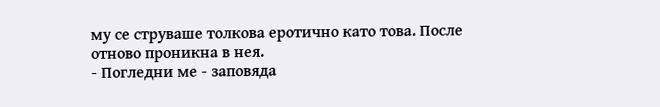му се струваше толкова еротично като това. После отново проникна в нея.
- Погледни ме - заповяда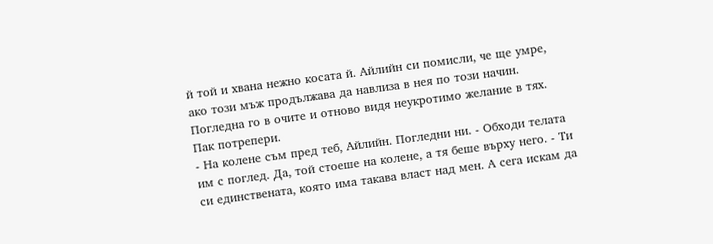й той и хвана нежно косата й. Айлийн си помисли, че ще умре, ако този мъж продължава да навлиза в нея по този начин. Погледна го в очите и отново видя неукротимо желание в тях. Пак потрепери.
- На колене съм пред теб, Айлийн. Погледни ни. - Обходи телата им с поглед. Да, той стоеше на колене, а тя беше върху него. - Ти си единствената, която има такава власт над мен. А сега искам да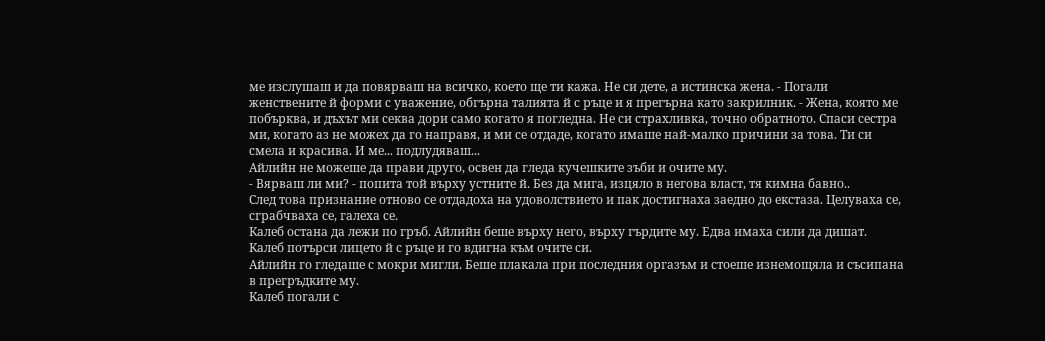ме изслушаш и да повярваш на всичко, което ще ти кажа. Не си дете, а истинска жена. - Погали женствените й форми с уважение, обгърна талията й с ръце и я прегърна като закрилник. - Жена, която ме побърква, и дъхът ми секва дори само когато я погледна. Не си страхливка, точно обратното. Спаси сестра ми, когато аз не можех да го направя, и ми се отдаде, когато имаше най-малко причини за това. Ти си смела и красива. И ме... подлудяваш...
Айлийн не можеше да прави друго, освен да гледа кучешките зъби и очите му.
- Вярваш ли ми? - попита той върху устните й. Без да мига, изцяло в негова власт, тя кимна бавно..
След това признание отново се отдадоха на удоволствието и пак достигнаха заедно до екстаза. Целуваха се, сграбчваха се, галеха се.
Калеб остана да лежи по гръб. Айлийн беше върху него, върху гърдите му. Едва имаха сили да дишат.
Калеб потърси лицето й с ръце и го вдигна към очите си.
Айлийн го гледаше с мокри мигли. Беше плакала при последния оргазъм и стоеше изнемощяла и съсипана в прегръдките му.
Калеб погали с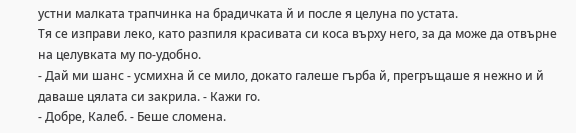устни малката трапчинка на брадичката й и после я целуна по устата.
Тя се изправи леко, като разпиля красивата си коса върху него, за да може да отвърне на целувката му по-удобно.
- Дай ми шанс - усмихна й се мило, докато галеше гърба й, прегръщаше я нежно и й даваше цялата си закрила. - Кажи го.
- Добре, Калеб. - Беше сломена.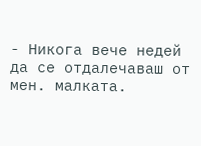- Никога вече недей да се отдалечаваш от мен. малката.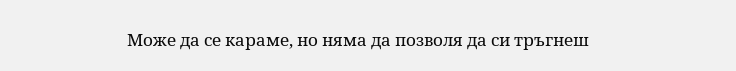Може да се караме, но няма да позволя да си тръгнеш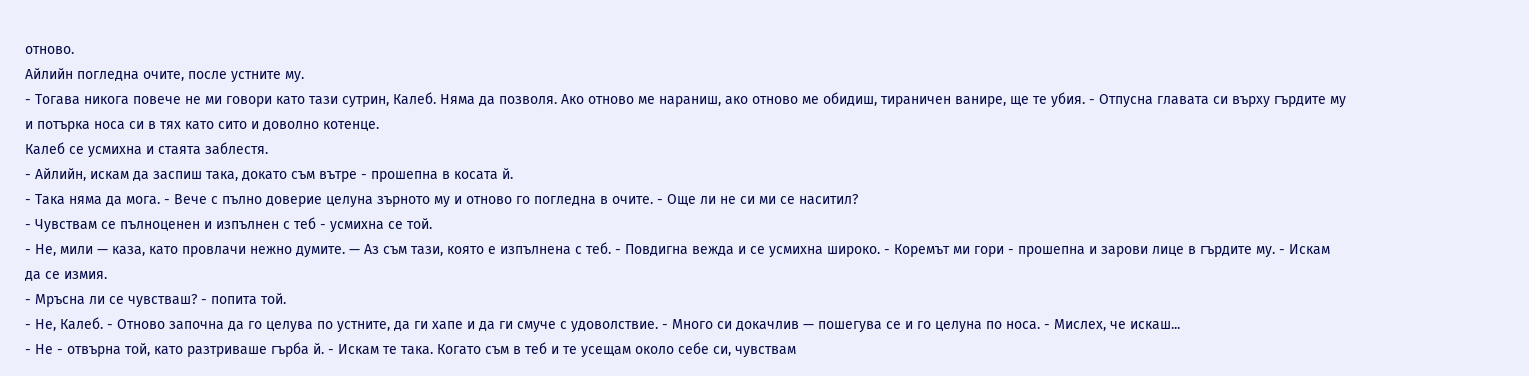отново.
Айлийн погледна очите, после устните му.
- Тогава никога повече не ми говори като тази сутрин, Калеб. Няма да позволя. Ако отново ме нараниш, ако отново ме обидиш, тираничен ванире, ще те убия. - Отпусна главата си върху гърдите му и потърка носа си в тях като сито и доволно котенце.
Калеб се усмихна и стаята заблестя.
- Айлийн, искам да заспиш така, докато съм вътре - прошепна в косата й.
- Така няма да мога. - Вече с пълно доверие целуна зърното му и отново го погледна в очите. - Още ли не си ми се наситил?
- Чувствам се пълноценен и изпълнен с теб - усмихна се той.
- Не, мили — каза, като провлачи нежно думите. — Аз съм тази, която е изпълнена с теб. - Повдигна вежда и се усмихна широко. - Коремът ми гори - прошепна и зарови лице в гърдите му. - Искам да се измия.
- Мръсна ли се чувстваш? - попита той.
- Не, Калеб. - Отново започна да го целува по устните, да ги хапе и да ги смуче с удоволствие. - Много си докачлив — пошегува се и го целуна по носа. - Мислех, че искаш...
- Не - отвърна той, като разтриваше гърба й. - Искам те така. Когато съм в теб и те усещам около себе си, чувствам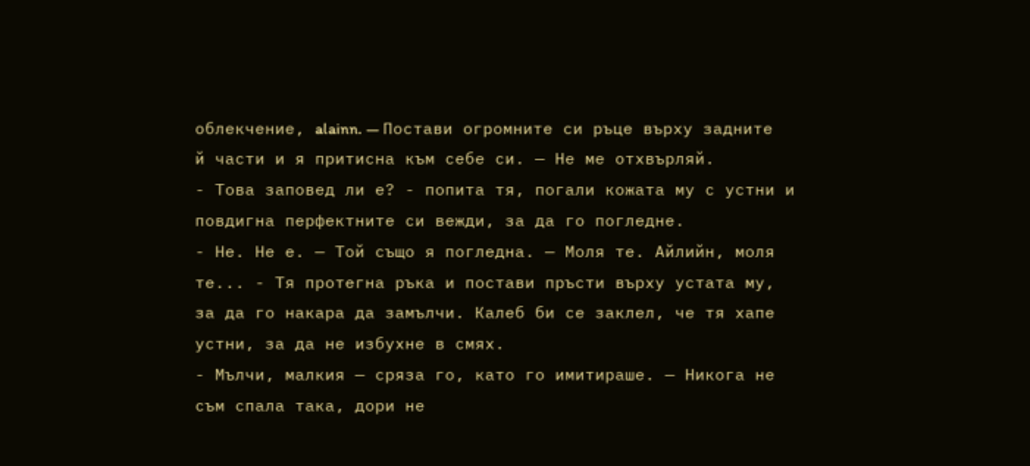облекчение, alainn. — Постави огромните си ръце върху задните й части и я притисна към себе си. — Не ме отхвърляй.
- Това заповед ли е? - попита тя, погали кожата му с устни и повдигна перфектните си вежди, за да го погледне.
- Не. Не е. — Той също я погледна. — Моля те. Айлийн, моля те... - Тя протегна ръка и постави пръсти върху устата му, за да го накара да замълчи. Калеб би се заклел, че тя хапе устни, за да не избухне в смях.
- Мълчи, малкия — сряза го, като го имитираше. — Никога не съм спала така, дори не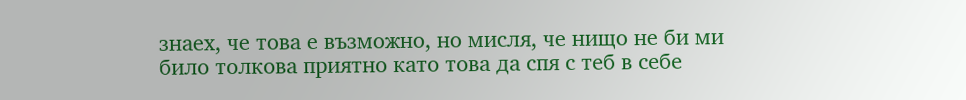знаех, че това е възможно, но мисля, че нищо не би ми било толкова приятно като това да спя с теб в себе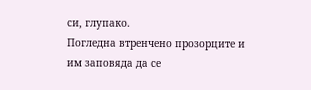си, глупако.
Погледна втренчено прозорците и им заповяда да се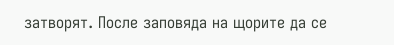затворят. После заповяда на щорите да се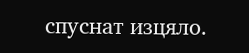спуснат изцяло.